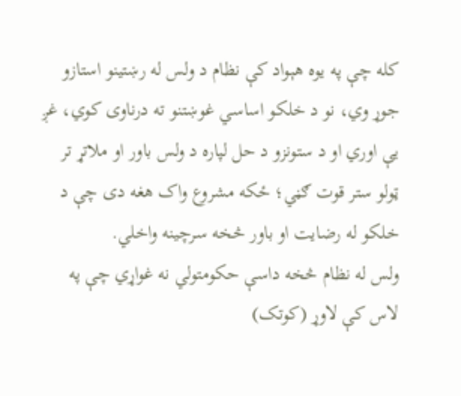کله چې په یوه هېواد کې نظام د ولس له رښتینو استازو جوړ وي، نو د خلکو اساسي غوښتنو ته درناوی کوي، غږ یې اوري او د ستونزو د حل لپاره د ولس باور او ملاتړ تر ټولو ستر قوت ګڼي؛ ځکه مشروع واک هغه دی چې د خلکو له رضایت او باور څخه سرچینه واخلي.
ولس له نظام څخه داسې حکومتولي نه غواړي چې په لاس کې لاوړ (کوتک)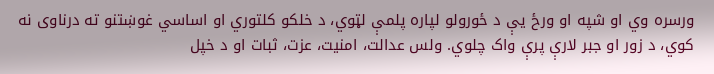ورسره وي او شپه او ورځ یې د ځورولو لپاره پلمې لټوي، د خلکو کلتوري او اساسي غوښتنو ته درناوی نه کوي، د زور او جبر لارې پرې واک چلوي. ولس عدالت، امنیت، عزت، ثبات او د خپل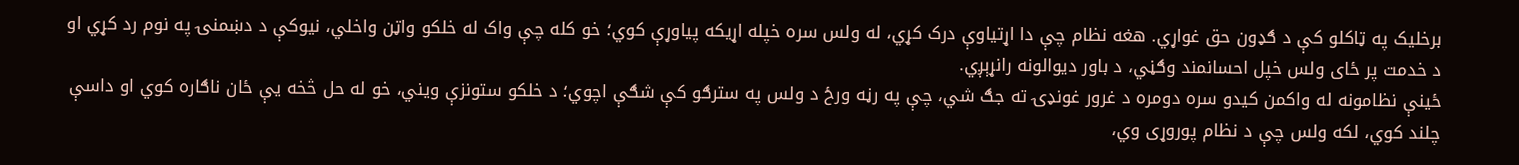برخلیک په ټاکلو کې د ګډون حق غواړي. هغه نظام چې دا اړتیاوې درک کړي، له ولس سره خپله اړیکه پیاوړې کوي؛ خو کله چې واک له خلکو واټن واخلي، نیوکې د دښمنۍ په نوم رد کړي او د خدمت پر ځای ولس خپل احسانمند وګڼي، د باور دیوالونه رانړېږي.
ځینې نظامونه له واکمن کیدو سره دومره د غرور غونډۍ ته جګ شي، چې په رڼه ورځ د ولس په سترګو کې شګې اچوي؛ د خلکو ستونزې ویني، خو له حل څخه یې ځان ناګاره کوي او داسې چلند کوي، لکه ولس چې د نظام پوروړی وي،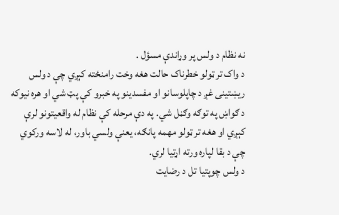نه نظام د ولس پر وړاندې مسؤل .
د واک تر ټولو خطرناک حالت هغه وخت رامنځته کېږي چې د ولس ریښتینی غږ د چاپلوسانو او مفسدینو په خبرو کې پټ شي او هره نیوکه د ګواښ په توګه وګڼل شي. په دې مرحله کې نظام له واقعیتونو لرې کېږي او هغه تر ټولو مهمه پانګه، یعنې ولسي باور، له لاسه ورکوي چې د بقا لپاره ورته اړتیا لري.
د ولس چوپتیا تل د رضایت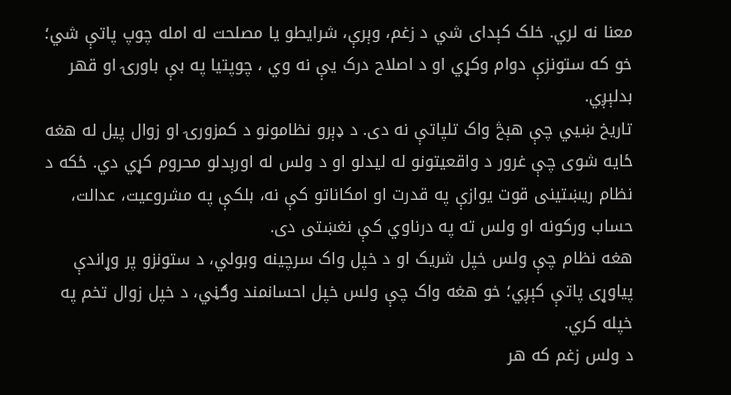معنا نه لري. خلک کېدای شي د زغم، وېرې، شرایطو یا مصلحت له امله چوپ پاتې شي؛ خو که ستونزې دوام وکړي او د اصلاح درک یې نه وي ، چوپتیا په بې باورۍ او قهر بدلېږي.
تاریخ ښيي چې هېڅ واک تلپاتې نه دی. د ډېرو نظامونو د کمزورۍ او زوال پیل له هغه ځایه شوی چې غرور د واقعیتونو له لیدلو او د ولس له اورېدلو محروم کړي دي. ځکه د نظام ریښتینی قوت یوازې په قدرت او امکاناتو کې نه، بلکې په مشروعیت، عدالت، حساب ورکونه او ولس ته په درناوي کې نغښتی دی.
هغه نظام چې ولس خپل شریک او د خپل واک سرچینه وبولي، د ستونزو پر وړاندې پیاوړی پاتې کېږي؛ خو هغه واک چې ولس خپل احسانمند وګڼي، د خپل زوال تخم په خپله کري.
د ولس زغم که هر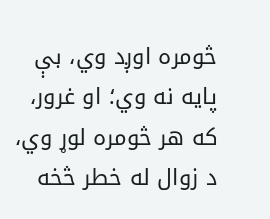څومره اوږد وي، بې پایه نه وي؛ او غرور، که هر څومره لوړ وي، د زوال له خطر څخه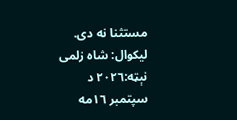مستثنا نه دی.
لیکوال: شاه زلمی
نېټه:٢٠٢٦ د سپتمبر ١٦مه